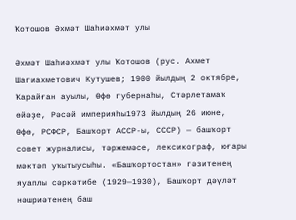Ҡотошов Әхмәт Шаһиәхмәт улы

Әхмәт Шаһиәхмәт улы Ҡотошов (рус. Ахмет Шагиахметович Кутушев; 1900 йылдың 2 октябре, Ҡарайған ауылы, Өфө губернаһы, Стәрлетамаҡ өйәҙе, Рәсәй империяһы1973 йылдың 26 июне, Өфө, РСФСР, Башҡорт АССР-ы, СССР) — башҡорт совет журналисы, тәржемәсе, лексикограф, юғары мәктәп уҡытыусыһы. «Башҡортостан» гәзитенең яуаплы сәркәтибе (1929—1930), Башҡорт дәүләт нәшриәтенең баш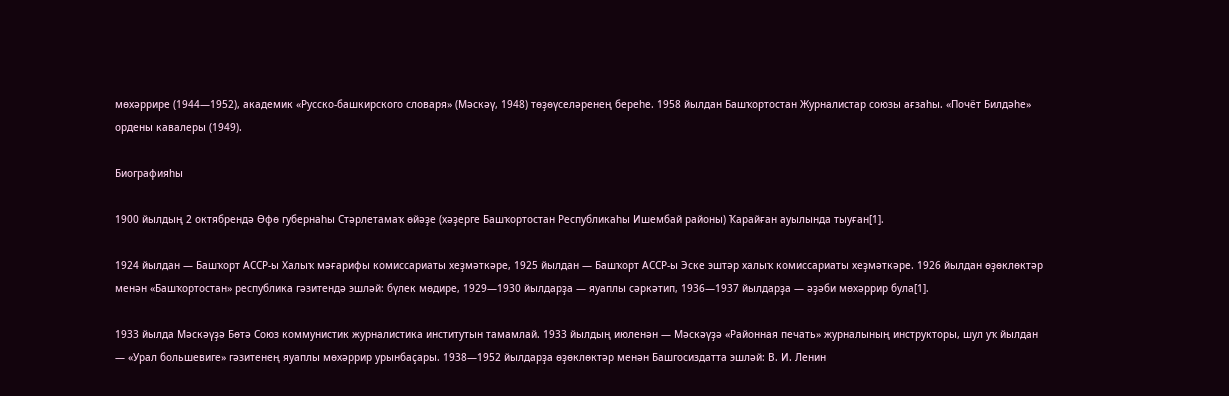мөхәррире (1944—1952), академик «Русско-башкирского словаря» (Мәскәү, 1948) төҙөүселәренең береһе. 1958 йылдан Башҡортостан Журналистар союзы ағзаһы. «Почёт Билдәһе» ордены кавалеры (1949).

Биографияһы

1900 йылдың 2 октябрендә Өфө губернаһы Стәрлетамаҡ өйәҙе (хәҙерге Башҡортостан Республикаһы Ишембай районы) Ҡарайған ауылында тыуған[1].

1924 йылдан — Башҡорт АССР-ы Халыҡ мәғарифы комиссариаты хеҙмәткәре, 1925 йылдан — Башҡорт АССР-ы Эске эштәр халыҡ комиссариаты хеҙмәткәре. 1926 йылдан өҙөклөктәр менән «Башҡортостан» республика гәзитендә эшләй: бүлек мөдире, 1929—1930 йылдарҙа — яуаплы сәркәтип, 1936—1937 йылдарҙа — әҙәби мөхәррир була[1].

1933 йылда Мәскәүҙә Бөтә Союз коммунистик журналистика институтын тамамлай. 1933 йылдың июленән — Мәскәүҙә «Районная печать» журналының инструкторы, шул уҡ йылдан — «Урал большевиге» гәзитенең яуаплы мөхәррир урынбаҫары. 1938—1952 йылдарҙа өҙөклөктәр менән Башгосиздатта эшләй: В. И. Ленин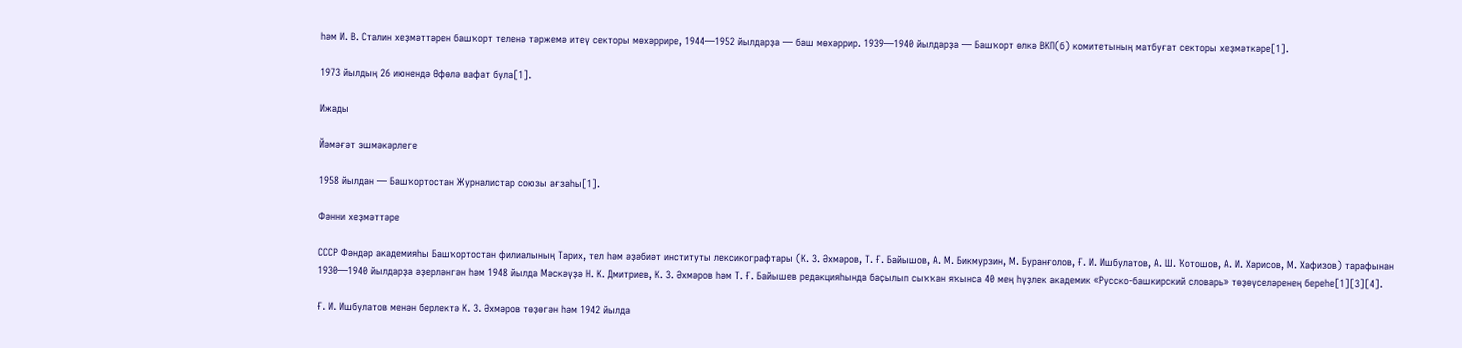һәм И. В. Сталин хеҙмәттәрен башҡорт теленә тәржемә итеү секторы мөхәррире, 1944—1952 йылдарҙа — баш мөхәррир. 1939—1940 йылдарҙа — Башҡорт өлкә ВКП(б) комитетының матбуғат секторы хеҙмәткәре[1].

1973 йылдың 26 июнендә Өфөлә вафат була[1].

Ижады

Йәмәғәт эшмәкәрлеге

1958 йылдан — Башҡортостан Журналистар союзы ағзаһы[1].

Фәнни хеҙмәттәре

СССР Фәндәр академияһы Башҡортостан филиалының Тарих, тел һәм әҙәбиәт институты лексикографтары (К. З. Әхмәров, Т. Ғ. Байышов, А. М. Бикмурзин, М. Буранғолов, Ғ. И. Ишбулатов, А. Ш. Ҡотошов, А. И. Харисов, М. Хафизов) тарафынан 1930—1940 йылдарҙа әҙерләнгән һәм 1948 йылда Мәскәүҙә Н. К. Дмитриев, К. З. Әхмәров һәм Т. Ғ. Байышев редакцияһында баҫылып сыҡҡан яҡынса 40 мең һүҙлек академик «Русско-башкирский словарь» төҙөүселәренең береһе[1][3][4].

Ғ. И. Ишбулатов менән берлектә К. З. Әхмәров төҙөгән һәм 1942 йылда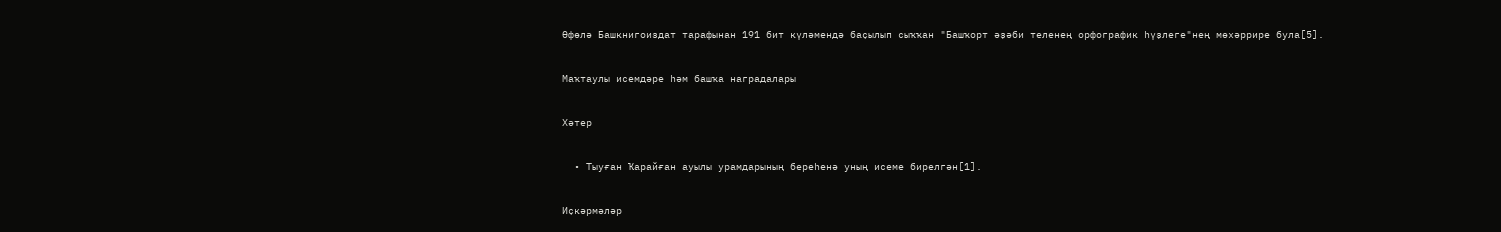Өфөлә Башкнигоиздат тарафынан 191 бит күләмендә баҫылып сыҡҡан "Башҡорт әҙәби теленең орфографик һүҙлеге"нең мөхәррире була[5].

Маҡтаулы исемдәре һәм башҡа наградалары

Хәтер

  • Тыуған Ҡарайған ауылы урамдарының береһенә уның исеме бирелгән[1].

Иҫкәрмәләр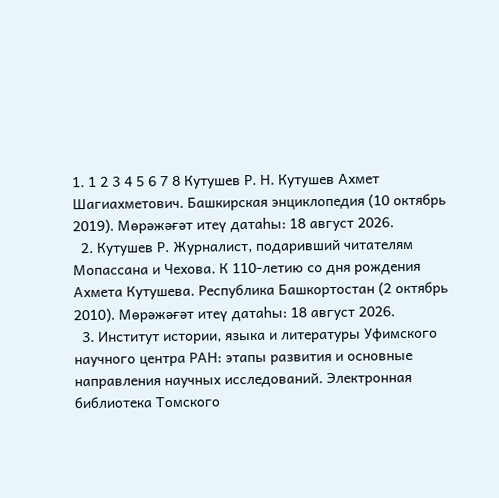1. 1 2 3 4 5 6 7 8 Кутушев Р. Н. Кутушев Ахмет Шагиахметович. Башкирская энциклопедия (10 октябрь 2019). Мөрәжәғәт итеү датаһы: 18 август 2026.
  2. Кутушев Р. Журналист, подаривший читателям Мопассана и Чехова. К 110-летию со дня рождения Ахмета Кутушева. Республика Башкортостан (2 октябрь 2010). Мөрәжәғәт итеү датаһы: 18 август 2026.
  3. Институт истории, языка и литературы Уфимского научного центра РАН: этапы развития и основные направления научных исследований. Электронная библиотека Томского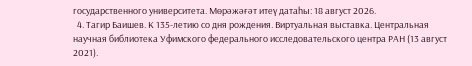государственного университета. Мөрәжәғәт итеү датаһы: 18 август 2026.
  4. Тагир Баишев. К 135-летию со дня рождения. Виртуальная выставка. Центральная научная библиотека Уфимского федерального исследовательского центра РАН (13 август 2021).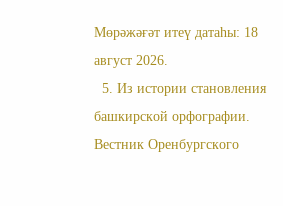Мөрәжәғәт итеү датаһы: 18 август 2026.
  5. Из истории становления башкирской орфографии. Вестник Оренбургского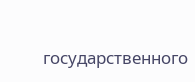государственного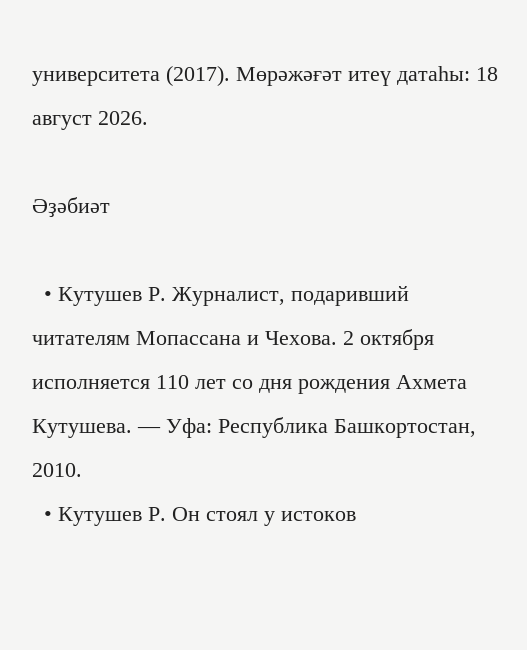университета (2017). Мөрәжәғәт итеү датаһы: 18 август 2026.

Әҙәбиәт

  • Кутушев Р. Журналист, подаривший читателям Мопассана и Чехова. 2 октября исполняется 110 лет со дня рождения Ахмета Кутушева. — Уфа: Республика Башкортостан, 2010.
  • Кутушев Р. Он стоял у истоков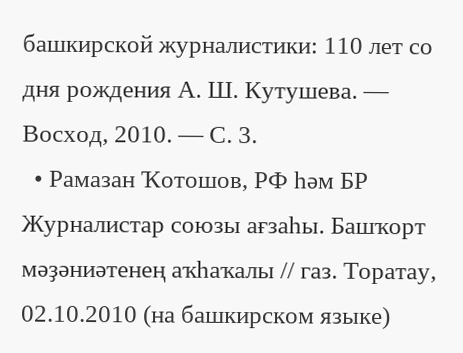башкирской журналистики: 110 лет со дня рождения А. Ш. Кутушева. — Восход, 2010. — С. 3.
  • Рамазан Ҡотошов, РФ һәм БР Журналистар союзы ағзаһы. Башҡорт мәҙәниәтенең аҡһаҡалы // газ. Торатау, 02.10.2010 (на башкирском языке)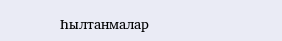Һылтанмалар